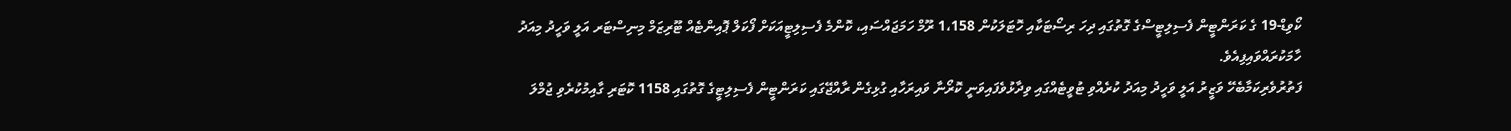ކޯވިޑް-19 ގެ ކަރަންޓީން ފެސިލިޓީސްގެ ގޮތުގައި ދިހަ ރިސޯޓަކާއި ހޮޓަލަކުން 1،158 ރޫމް ހަމަޖައްސައި، ކޮންމެ ފެސިލިޓީއަކަށް ފޯކަލް ޕޮއިންޓެއް ޓޫރިޒަމް މިނިސްޓަރ އަލީ ވަހީދު މިއަދު ހާމަކުރައްވައިފިއެވެ.
ފަތުރުވެރިކަމާބެހޭ ވަޒީރު އަލީ ވަހީދު މިއަދު ކުރެއްވި ޓުވީޓެއްގައި ވިދާޅުވެފައިވަނީ ކޮރޯނާ ވައިރަހާއި ގުޅިގެން ރާއްޖޭގައި ކަރަންޓީން ފެސިލިޓީގެ ގޮތުގައި 1158 ކޮޓަރި ގާއިމުކުރެވި ޖުމްލަ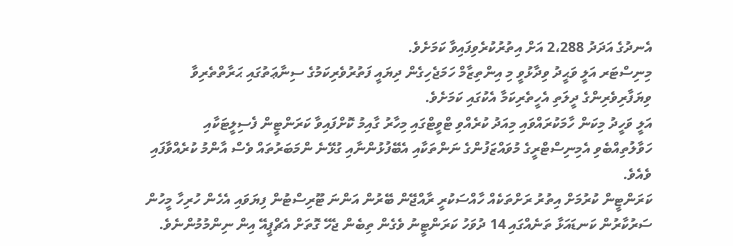އެނދުގެ އަދަދު 2،288 އަށް އިތުރުކުރެވިފައިވާ ކަމަށެވެ.
މިނިސްޓަރ އަލީ ވަޙީދު ވިދާޅުވީ މި އިންތިޒާމް ހަމަޖެހިގެން ދިޔައީ ފަތުރުވެރިކަމުގެ ސިނާޢަތުގައި ޙަރާތްތެރިވާ ވިޔަފާރިވެރިންގެ ދީލަތި އެހީތެރިކަމާ އެކުގައި ކަމަށެވެ.
އަލީ ވަހީދު މިކަން ހާމަކުރައްވައި މިއަދު ކުރެއްވި ޓްވީޓްގައި މިހާރު ގާއިމު ކޮށްފައިވާ ކަރަންޓީން ފެސިލީޓަކާއި ހަވާލުތިއްބެވި އެމިނިސްޓްރީގެ މުވައްޒަފުންގެ ނަންތަކާއި އެބޭފުޅުންނާއި ގުޅޭނެ ންމަބަރުތައް ވެސް އާންމު ކުރެއްވާފައި ވެއެވެ.
ކަރަންޓީން ކުރުމަށް އިތުރު ރަށްތަކެއް ހާއްސަކުރީ ރާއްޖޭން ބޭރުން އަންނަ ޓޫރިސްޓުން ފިޔަވައި އެހެން ހުރިހާ މީހުން ސަރުކާރުން ކަނޑައަޅާ ތަނެއްގައި 14 ދުވަހު ކަރަންޓީނު ވެގެން ތިބެން ޖެހޭ ގޮތަށް އެޗްޕީއޭ އިން ނިންމުމުންނެވެ.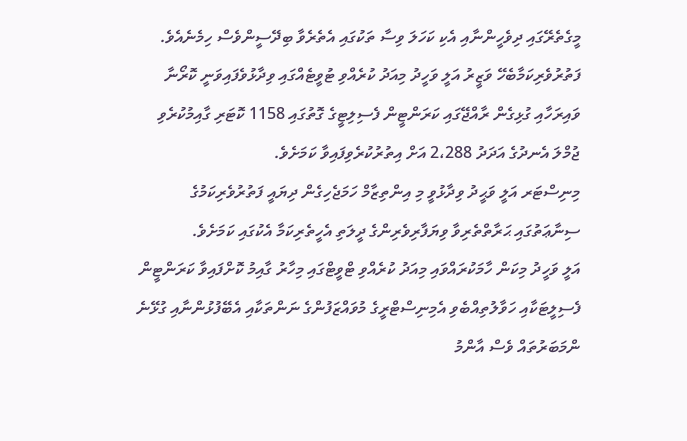މީގެތެރޭގައި ދިވެހީންނާއި އެކި ކަހަލަ ވިސާ ތަކުގައި އެތެރެވާ ބިދޭސީންވެސް ހިމެނެއެވެ.
ފަތުރުވެރިކަމާބެހޭ ވަޒީރު އަލީ ވަހީދު މިއަދު ކުރެއްވި ޓުވީޓެއްގައި ވިދާޅުވެފައިވަނީ ކޮރޯނާ ވައިރަހާއި ގުޅިގެން ރާއްޖޭގައި ކަރަންޓީން ފެސިލިޓީގެ ގޮތުގައި 1158 ކޮޓަރި ގާއިމުކުރެވި ޖުމްލަ އެނދުގެ އަދަދު 2،288 އަށް އިތުރުކުރެވިފައިވާ ކަމަށެވެ.
މިނިސްޓަރ އަލީ ވަޙީދު ވިދާޅުވީ މި އިންތިޒާމް ހަމަޖެހިގެން ދިޔައީ ފަތުރުވެރިކަމުގެ ސިނާޢަތުގައި ޙަރާތްތެރިވާ ވިޔަފާރިވެރިންގެ ދީލަތި އެހީތެރިކަމާ އެކުގައި ކަމަށެވެ.
އަލީ ވަހީދު މިކަން ހާމަކުރައްވައި މިއަދު ކުރެއްވި ޓްވީޓްގައި މިހާރު ގާއިމު ކޮށްފައިވާ ކަރަންޓީން ފެސިލީޓަކާއި ހަވާލުތިއްބެވި އެމިނިސްޓްރީގެ މުވައްޒަފުންގެ ނަންތަކާއި އެބޭފުޅުންނާއި ގުޅޭނެ ންމަބަރުތައް ވެސް އާންމު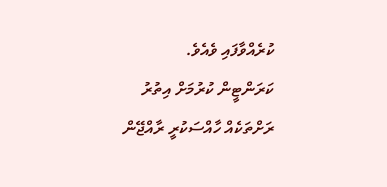ކުރެއްވާފައި ވެއެވެ.
ކަރަންޓީން ކުރުމަށް އިތުރު ރަށްތަކެއް ހާއްސަކުރީ ރާއްޖޭން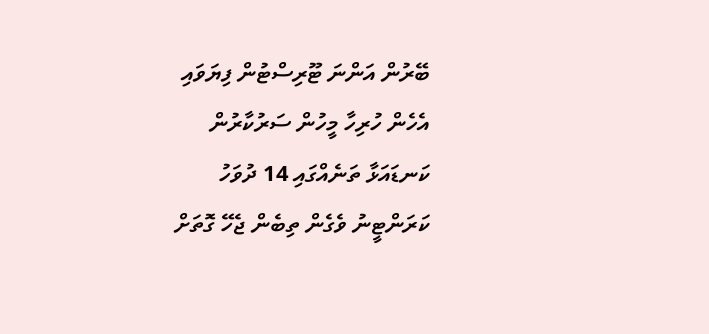ބޭރުން އަންނަ ޓޫރިސްޓުން ފިޔަވައި އެހެން ހުރިހާ މީހުން ސަރުކާރުން ކަނޑައަޅާ ތަނެއްގައި 14 ދުވަހު ކަރަންޓީނު ވެގެން ތިބެން ޖެހޭ ގޮތަށް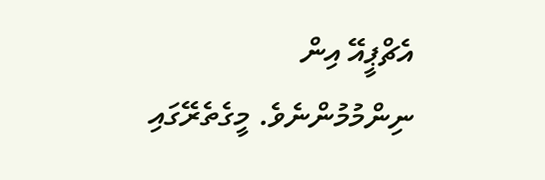އެޗްޕީއޭ އިން ނިންމުމުންނެވެ. މީގެތެރޭގައި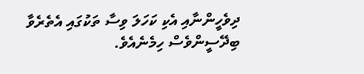ދިވެހީންނާއި އެކި ކަހަލަ ވިސާ ތަކުގައި އެތެރެވާ ބިދޭސީންވެސް ހިމެނެއެވެ.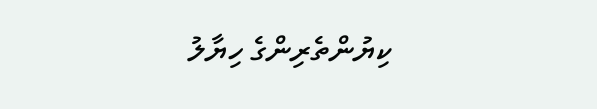ކިޔުންތެރިންގެ ހިޔާލު